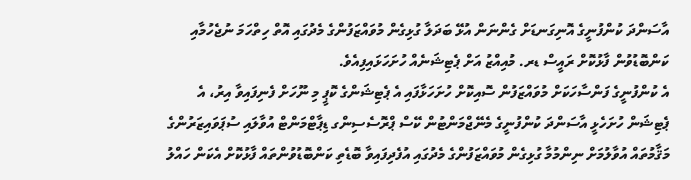އާސަންދަ ކުންފުނީގެ އޮނިގަނޑަށް ގެންނަން އުޅޭ ބަދަލާ ގުޅިގެން މުވައްޒަފުންގެ މެދުގައި އޮތް ހިތްހަމަ ނުޖެހުމާއި ކަންބޮޑުވުން ފާޅުކޮށް ރައީސް ޑރ. މުއިއްޒު އަށް ޕެޓިޝަނެއް ހުށަހަޅައިފިއެވެ.
އެ ކުންފުނީގެ ފަންސާހަކަށް މުވައްޒަފުން ސޮއިކޮށް ހުށަހަޅާފައި އެ ޕެޓިޝަންގެ ކޮޕީ މި ނޫހަށް ފެނިފައިވާ އިރު، އެ ޕެޓިޝަން ހުށަހެޅީ އާސަންދަ ކުންފުނީގެ މެނޭޖްމަންޓުން ކޭސް ޕްރޮސެސިންގ ޑިޕާޓްމަންޓް އުވާލައި ސުޕަވައިޒަރުންގެ މަޤާމުތައް އުވާލުމަށް ނިންމުމާ ގުޅިގެން މުވައްޒަފުންގެ މެދުގައި އުފެދިފައިވާ ބޮޑެތި ކަންބޮޑުވުންތައް ފާޅުކޮށް އެކަން ހައްލު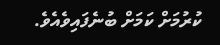ކުރުމަށް ކަމަށް ބުނެފައިވެއެވެ.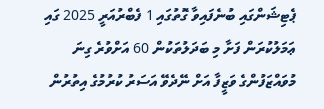ޕެޓިޝަންގައި ބުނެފައިވާ ގޮތުގައި 1 ފެބްރުއަރީ 2025 ގައި ޢަމަލުކުރަން ފަށާ މި ބަދަލުތަކުން 60 އަށްވުރެ ގިނަ މުވައްޒަފުންގެ ވަޒީފާ އަށް ނޭދެވޭ އަސަރު ކުރުމުގެ އިތުރުން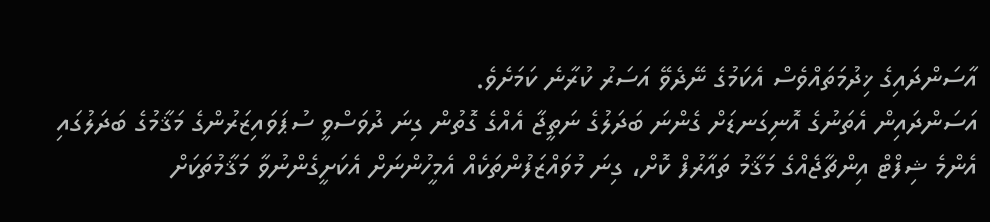އާސަންދައިގެ ޚިދުމަތައްވެސް އެކަމުގެ ނޭދެވޭ އަސަރު ކުރާނެ ކަމަށެވެ.
އަސަންދައިން އެތަނުގެ އޮނިގަނޑަށް ގެންނަ ބަދަލުގެ ނަތީޖާ އެއްގެ ގޮތުން ގިނަ ދުވަސްވީ ސުޕަވައިޒަރުންގެ މަޤާމުގެ ބަދަލުގައި އެންމެ ޝިފްޓް އިންޗާޖެއްގެ މަޤާމު ތައާރުފް ކޮށް، ގިނަ މުވައްޒަފުންތަކެއް އެމީހުންނަށް އެކަށީގެންނުވާ މަޤާމުތަކަށް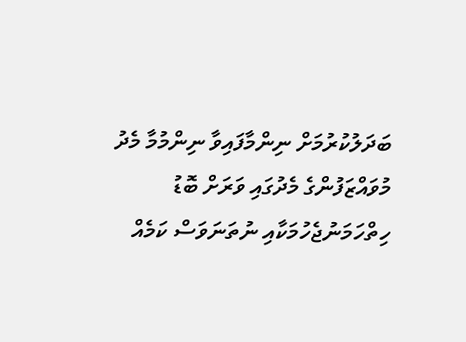ބަދަލުކުރުމަށް ނިންމާފައިވާ ނިންމުމާ މެދު މުވައްޒަފުންގެ މެދުގައި ވަރަށް ބޮޑު ހިތްހަމަނުޖެހުމަކާއި ނުތަނަވަސް ކަމެއް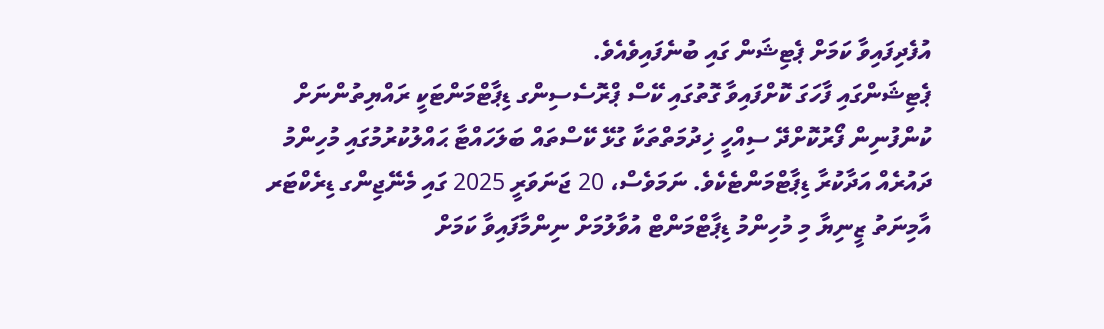އުފެދިފައިވާ ކަމަށް ޕެޓިޝަން ގައި ބުނެފައިވެއެވެ.
ޕެޓިޝަންގައި ފާހަގަ ކޮށްފައިވާ ގޮތުގައި ކޭސް ޕްރޮސެސިންގ ޑިޕާޓްމަންޓަކީ ރައްޔިތުންނަށް ކުންފުނިން ފޯރުކޮށްދޭ ސިއްހީ ޚިދުމަތްތަކާ ގުޅޭ ކޭސްތައް ބަލަހައްޓާ ޙައްލުކުރުމުގައި މުހިންމު ދައުރެއް އަދާކުރާ ޑިޕާޓްމަންޓެކެވެ. ނަމަވެސް، 20 ޖަނަވަރީ 2025 ގައި މެނޭޖިންގ ޑިރެކްޓަރ އާމިނަތު ޒީނިޔާ މި މުހިންމު ޑިޕާޓްމަންޓް އުވާލުމަށް ނިންމާފައިވާ ކަމަށް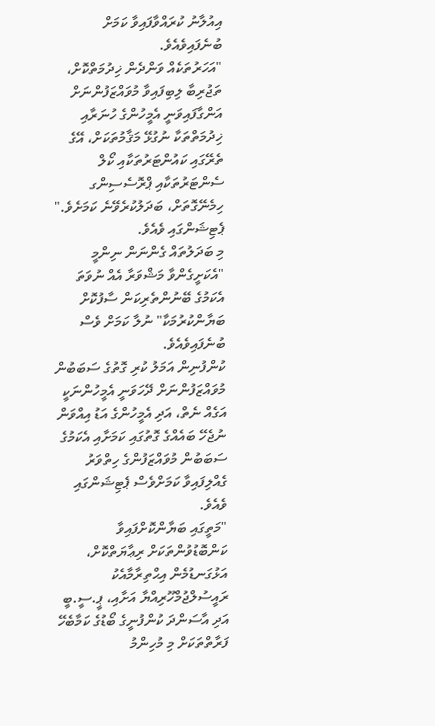އިއުލާނު ކުރައްވާފައިވާ ކަމަށް ބުނެފައިވެއެވެ.
"އަހަރުތަކެއް ވަންދެން ޚިދުމަތްކޮށް، ތަޖުރިބާ ލިބިފައިވާ މުވައްޒަފުންނަށް އަންގާފައިވަނީ އެމީހުންގެ ހުނަރާއި ޚިދުމަތްތަކާ ނުގުޅޭ މަޤާމުތަކަށް، އޭގެ ތެރޭގައި ކައުންޓަރުތަކާއި ކޯލް ސެންޓަރުތަކާއި ޕްރޮސެސިންގ ހިމެނޭގޮތަށް، ބަދަލުކުރެވޭނެ ކަމަށެވެ." ޕެޓިޝަންގައި ވެއެވެ.
މި ބަދަލުތައް ގެންނަން ނިންމީ "އެކަށީގެންވާ މަޝްވަރާ އެއް ނުވަތަ އެކަމުގެ ބޭނުންތެރިކަން ސާފުކޮށް ބަޔާންކުރުމަކާ" ނުލާ ކަމަށް ވެސް ބުނެފައިވެއެވެ.
ކުންފުނިން އަމަލު ކުރި ގޮތުގެ ސަބަބުން މުވައްޒަފުންނަށް ދޭހަވަނީ އެމީހުންނަކީ އަގެއް ނެތް، އަދި އެމީހުންގެ އަޑު އިއްވަން ނުޖެހޭ ބައެއްގެ ގޮތުގައި ކަމަށާއި އެކަމުގެ ސަބަބުން މުވައްޒަފުންގެ ހިތްވަރު ގެއްލިފައިވާ ކަމަށްވެސް ޕެޓިޝަންގައި ވެއެވެ.
"މަތީގައި ބަޔާންކޮށްފައިވާ ކަންބޮޑުވުންތަކަށް ރިޢާޔަތްކޮށް، އަޅުގަނޑުމެން އިޙްތިރާމާއެކު ރައީސުލްޖުމްހޫރިއްޔާ އަށާއި، ޕީ.ސީ.ބީ އަދި އާސަންދަ ކުންފުނީގެ ބޯޑުގެ ކަމާބެހޭ ފަރާތްތަކަށް މި މުހިންމު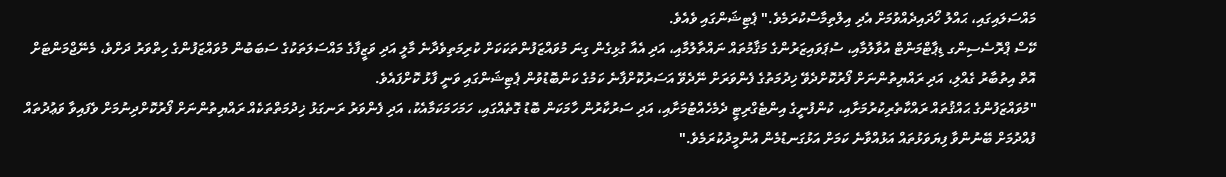މައްސަލައިގައި، ޙައްލު ހޯދައިދެއްވުމަށް އެދި އިލްތިމާސްކުރަމެވެ." ޕެޓިޝަންގައި ވެއެވެ.
ކޭސް ޕްރޮސެސިންގ ޑިޕާޓްމަންޓް އުވާލުމާއި، ސުޕަވައިޒަރުންގެ މަޤާމުތައް ނައްތާލުމާއި، އަދި އެއާ ގުޅިގެން ގިނަ މުވައްޒަފުންތަކަކަށް ކުރިމަތިވެދާނެ މާލީ އަދި ވަޒީފާގެ މައްސަލަތަކުގެ ސަބަބުން މުވައްޒަފުންގެ ހިތްވަރު ދަށްވެ، މެނޭޖްމަންޓަށް އޮތް އިތުބާރު ގެއްލި، އަދި ރައްޔިތުންނަށް ފޯރުކޮށްދެވޭ ޚިދުމަތުގެ ފެންވަރަށް ނޭދެވޭ އަސަރުކޮށްފާނެ ކަމުގެ ކަންބޮޑުވުން ޕެޓިޝަންގައި ވަނީ ފާޅު ކޮށްފައެވެ.
"މުވައްޒަފުންގެ ޙައްޤުތައް ރައްކާތެރިކުރުމަށާއި، ކުންފުނީގެ އިންޓެގްރިޓީ ދެމެހެއްޓުމަށާއި، އަދި ސަރުކާރުން ހާމަކަން ބޮޑު ގޮތެއްގައި، ހަމަހަމަކަމާއެކު، އަދި ފެންވަރު ރަނގަޅު ޚިދުމަތްތަކެއް ރައްޔިތުންނަށް ފޯރުކޮށްދިނުމަށް ވެފައިވާ ވަޢުދުތައް ފުއްދުމަށް ބޭނުންވާ ފިޔަވަޅުތައް އަޅުއްވާނެ ކަމަށް އަޅުގަނޑުމެން އުންމީދުކުރަމެވެ."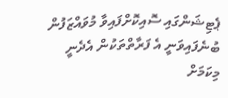ޕެޓިޝަންގައި ސޮއިކޮށްފައިވާ މުވައްޒަފުން ބުނެފައިވަނީ އެ ފަރާތްތަކުން އެދެނީ މިކަމަށް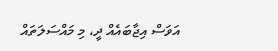އަވަސް އިޖާބައެއް ދީ، މި މައްސަލަތައް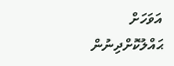އަވަހަށް ޙައްލުކޮށްދިނުން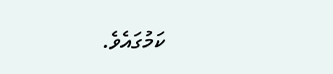ކަމުގައެވެ.